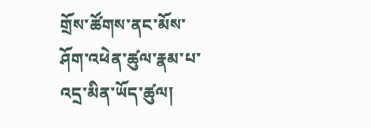གྲོས་ཚོགས་ནང་མོས་ཤོག་འཕེན་ཚུལ་རྣམ་པ་འདྲ་མིན་ཡོད་ཚུལ།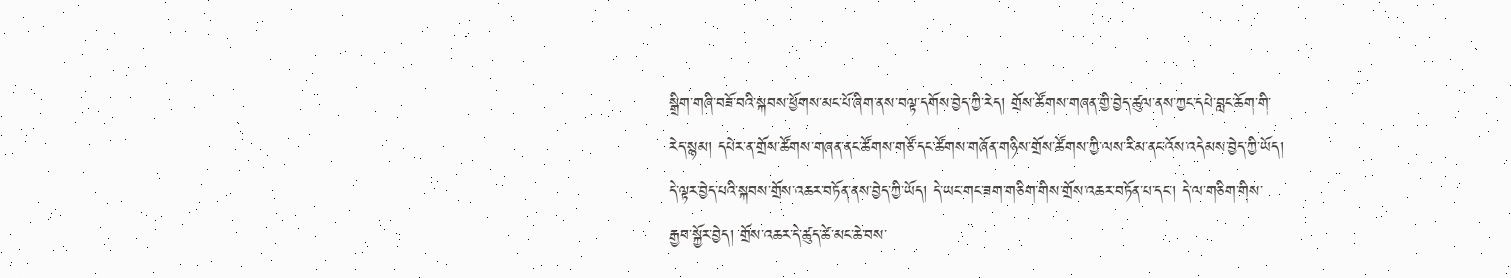སྒྲིག་གཞི་བཟོ་བའི་སྐབས་ཕྱོགས་མང་པོ་ཞིག་ནས་བལྟ་དགོས་བྱེད་ཀྱི་རེད། གྲོས་ཚོགས་གཞན་གྱི་བྱེད་ཚུལ་ནས་ཀྱང་དཔེ་བླང་ཆོག་གི་རེད་སྙམ། དཔེར་ན་གྲོས་ཚོགས་གཞན་ནང་ཚོགས་གཙོ་དང་ཚོགས་གཞོན་གཉིས་གྲོས་ཚོགས་ཀྱི་ལས་རིམ་ནང་འོས་འདེམས་བྱེད་ཀྱི་ཡོད། དེ་ལྟར་བྱེད་པའི་སྐབས་གྲོས་འཆར་བཏོན་ནས་བྱེད་ཀྱི་ཡོད། དེ་ཡང་གང་ཟག་གཅིག་གིས་གྲོས་འཆར་བཏོན་པ་དང་། དེ་ལ་གཅིག་གིས་རྒྱབ་སྐྱོར་བྱེད། གྲོས་འཆར་དེ་ཚུད་ཚེ་མང་ཆེ་བས་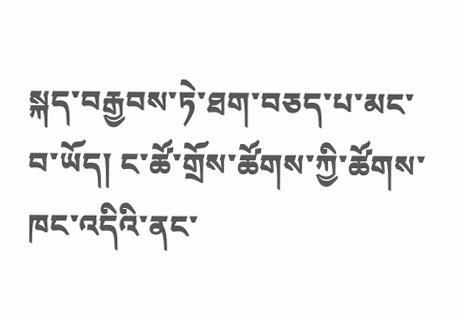སྐད་བརྒྱབས་ཏེ་ཐག་བཅད་པ་མང་བ་ཡོད། ང་ཚོ་གྲོས་ཚོགས་ཀྱི་ཚོགས་ཁང་འདིའི་ནང་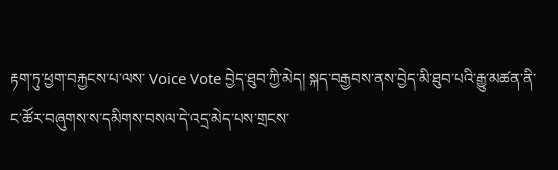རྟག་ཏུ་ཕྱག་བརྐྱངས་པ་ལས་ Voice Vote བྱེད་ཐུབ་ཀྱི་མེད། སྐད་བརྒྱབས་ནས་བྱེད་མི་ཐུབ་པའི་རྒྱུ་མཚན་ནི་ང་ཚོར་བཞུགས་ས་དམིགས་བསལ་དེ་འདྲ་མེད་པས་གྲངས་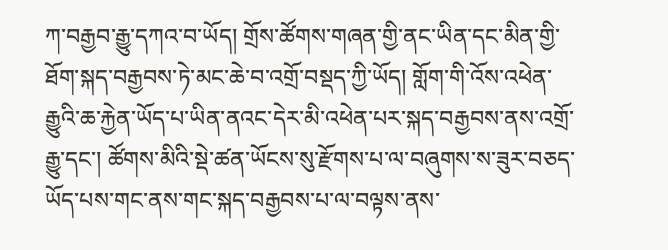ཀ་བརྒྱབ་རྒྱུ་དཀའ་བ་ཡོད། གྲོས་ཚོགས་གཞན་གྱི་ནང་ཡིན་དང་མིན་གྱི་ཐོག་སྐད་བརྒྱབས་ཏེ་མང་ཆེ་བ་འགྲོ་བསྡད་ཀྱི་ཡོད། གློག་གི་འོས་འཕེན་རྒྱུའི་ཆ་རྐྱེན་ཡོད་པ་ཡིན་ནའང་དེར་མི་འཕེན་པར་སྐད་བརྒྱབས་ནས་འགྲོ་རྒྱུ་དང་། ཚོགས་མིའི་སྡེ་ཚན་ཡོངས་སུ་རྫོགས་པ་ལ་བཞུགས་ས་ཟུར་བཅད་ཡོད་པས་གང་ནས་གང་སྐད་བརྒྱབས་པ་ལ་བལྟས་ནས་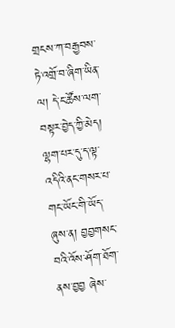གྲངས་ཀ་བརྒྱབས་ཏེ་འགྲོ་བ་ཞིག་ཡིན་ལ། དེ་ང་ཚོས་ལག་བསྟར་བྱེད་ཀྱི་མེད། ལྷག་པར་དུ་ད་ལྟ་འདིའི་ནང་གསར་པ་གང་ཡོང་གི་ཡོད་ཞུས་ན། བྱབྱགསང་བའི་འོས་ཤོག་ཐོག་ནས་བྱབྱ ཞེས་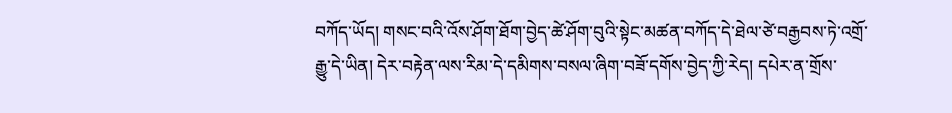བཀོད་ཡོད། གསང་བའི་འོས་ཤོག་ཐོག་བྱེད་ཚེ་ཤོག་བུའི་སྟེང་མཚན་བཀོད་དེ་ཐེལ་ཙེ་བརྒྱབས་ཏེ་འགྲོ་རྒྱུ་དེ་ཡིན། དེར་བརྟེན་ལས་རིམ་དེ་དམིགས་བསལ་ཞིག་བཟོ་དགོས་བྱེད་ཀྱི་རེད། དཔེར་ན་གྲོས་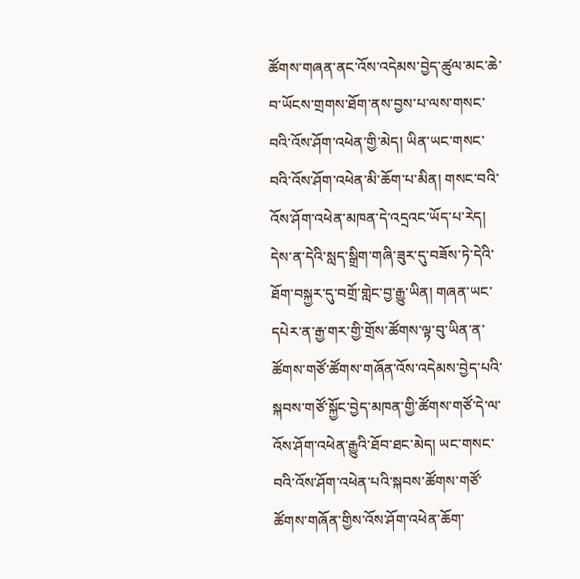ཚོགས་གཞན་ནང་འོས་འདེམས་བྱེད་ཚུལ་མང་ཆེ་བ་ཡོངས་གྲགས་ཐོག་ནས་བྱས་པ་ལས་གསང་བའི་འོས་ཤོག་འཕེན་གྱི་མེད། ཡིན་ཡང་གསང་བའི་འོས་ཤོག་འཕེན་མི་ཆོག་པ་མིན། གསང་བའི་འོས་ཤོག་འཕེན་མཁན་དེ་འདྲའང་ཡོད་པ་རེད། དེས་ན་དེའི་སླད་སྒྲིག་གཞི་ཟུར་དུ་བཟོས་ཏེ་དེའི་ཐོག་བསྐྱར་དུ་བགྲོ་གླེང་བྱ་རྒྱུ་ཡིན། གཞན་ཡང་དཔེར་ན་རྒྱ་གར་གྱི་གྲོས་ཚོགས་ལྟ་བུ་ཡིན་ན་ཚོགས་གཙོ་ཚོགས་གཞོན་འོས་འདེམས་བྱེད་པའི་སྐབས་གཙོ་སྐྱོང་བྱེད་མཁན་གྱི་ཚོགས་གཙོ་དེ་ལ་འོས་ཤོག་འཕེན་རྒྱུའི་ཐོབ་ཐང་མེད། ཡང་གསང་བའི་འོས་ཤོག་འཕེན་པའི་སྐབས་ཚོགས་གཙོ་ཚོགས་གཞོན་གྱིས་འོས་ཤོག་འཕེན་ཆོག་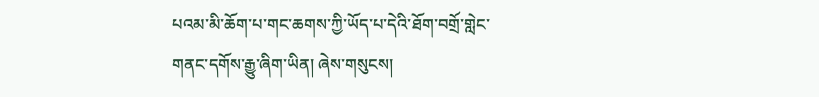པའམ་མི་ཆོག་པ་གང་ཆགས་ཀྱི་ཡོད་པ་དེའི་ཐོག་བགྲོ་གླེང་གནང་དགོས་རྒྱུ་ཞིག་ཡིན། ཞེས་གསུངས།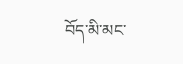བོད་མི་མང་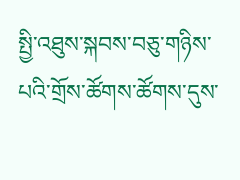སྤྱི་འཐུས་སྐབས་བཅུ་གཉིས་པའི་གྲོས་ཚོགས་ཚོགས་དུས་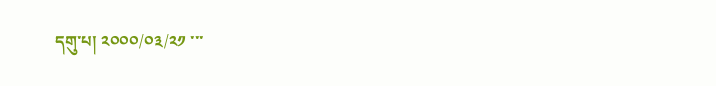དགུ་པ། ༢༠༠༠/༠༣/༢༡ ་་་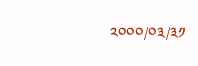༢༠༠༠/༠༣/༣༡